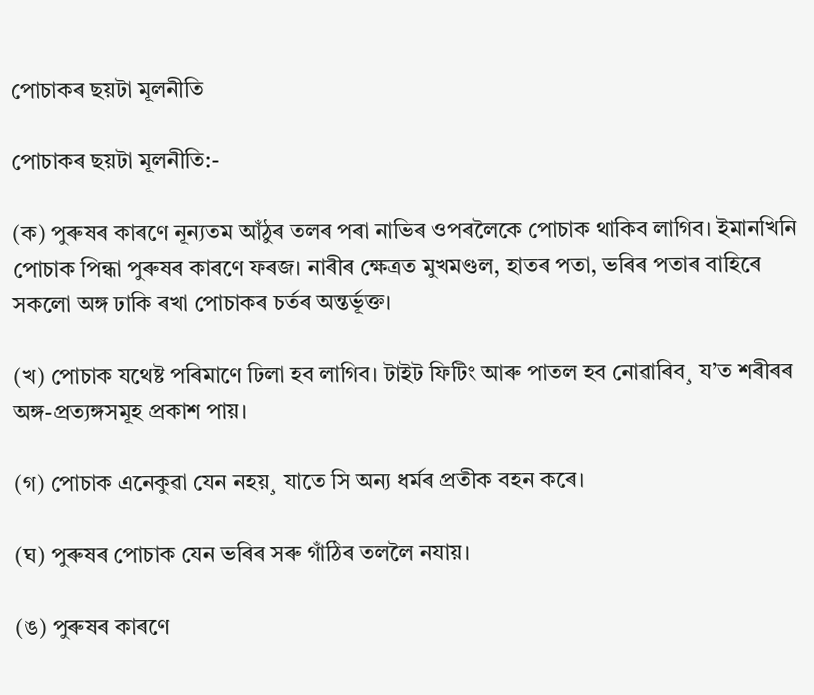পোচাকৰ ছয়টা মূলনীতি

পোচাকৰ ছয়টা মূলনীতি:-

(ক) পুৰুষৰ কাৰণে নূন্যতম আঁঠুৰ তলৰ পৰা নাভিৰ ওপৰলৈকে পোচাক থাকিব লাগিব। ইমানখিনি পোচাক পিন্ধা পুৰুষৰ কাৰণে ফৰজ। নাৰীৰ ক্ষেত্রত মুখমণ্ডল, হাতৰ পতা, ভৰিৰ পতাৰ বাহিৰে সকলো অঙ্গ ঢাকি ৰখা পোচাকৰ চর্তৰ অন্তর্ভূক্ত।

(খ) পোচাক যথেষ্ট পৰিমাণে ঢিলা হব লাগিব। টাইট ফিটিং আৰু পাতল হব নোৱাৰিব¸ য’ত শৰীৰৰ অঙ্গ-প্ৰত্যঙ্গসমূহ প্ৰকাশ পায়।

(গ) পোচাক এনেকুৱা যেন নহয়¸ যাতে সি অন্য ধর্মৰ প্রতীক বহন কৰে।

(ঘ) পুৰুষৰ পোচাক যেন ভৰিৰ সৰু গাঁঠিৰ তললৈ নযায়।

(ঙ) পুৰুষৰ কাৰণে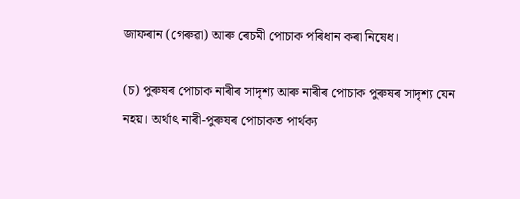জাফৰান (গেৰুৱা) আৰু ৰেচমী পোচাক পৰিধান কৰা নিষেধ।

(চ) পুৰুষৰ পোচাক নাৰীৰ সাদৃশ্য আৰু নাৰীৰ পোচাক পুৰুষৰ সাদৃশ্য যেন নহয়। অর্থাৎ নাৰী-পুৰুষৰ পোচাকত পার্থক্য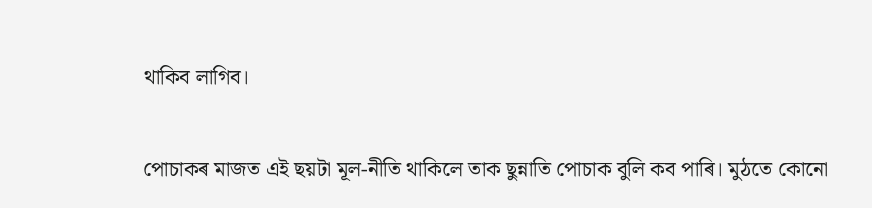থাকিব লাগিব।

পোচাকৰ মাজত এই ছয়টা মূল-নীতি থাকিলে তাক ছুন্নাতি পোচাক বুলি কব পাৰি। মুঠতে কোনো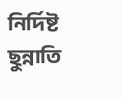নিৰ্দিষ্ট ছুন্নাতি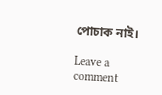পোচাক নাই।

Leave a comment